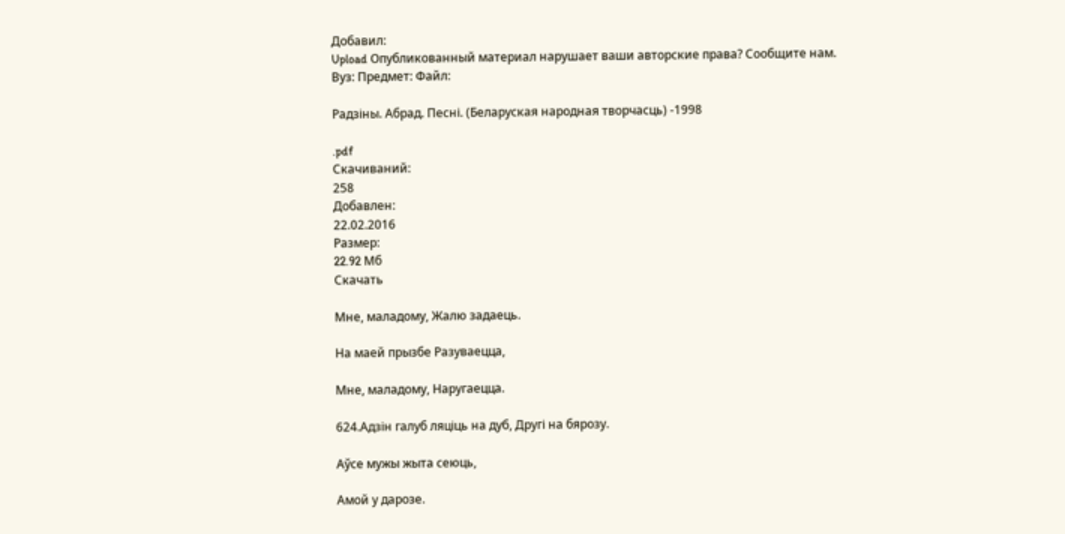Добавил:
Upload Опубликованный материал нарушает ваши авторские права? Сообщите нам.
Вуз: Предмет: Файл:

Радзіны. Абрад. Песні. (Беларуская народная творчасць) -1998

.pdf
Скачиваний:
258
Добавлен:
22.02.2016
Размер:
22.92 Mб
Скачать

Мне, маладому, Жалю задаець.

На маей прызбе Разуваецца,

Мне, маладому, Наругаецца.

624.Адзін галуб ляціць на дуб, Другі на бярозу.

Аўсе мужы жыта сеюць,

Амой у дарозе.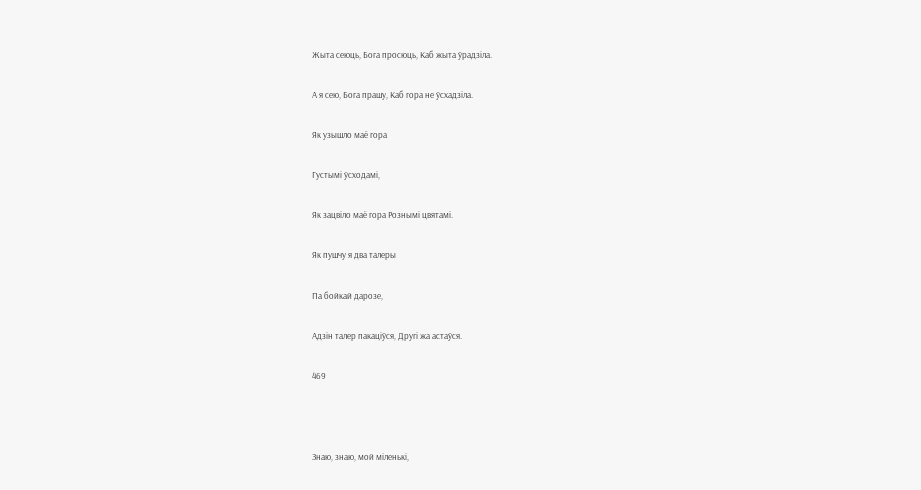Жыта сеюць, Бога просюць, Каб жыта ўрадзіла.

А я сею, Бога прашу, Каб гора не ўсхадзіла.

Як узышло маё гора

Густымі ўсходамі,

Як зацвіло маё гора Рознымі цвятамі.

Як пушчу я два талеры

Па бойкай дарозе,

Адзін талер пакаціўся, Другі жа астаўся.

469



Знаю, знаю, мой міленькі,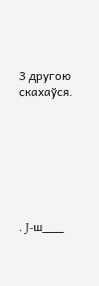3 другою скахаўся.







. J-ш___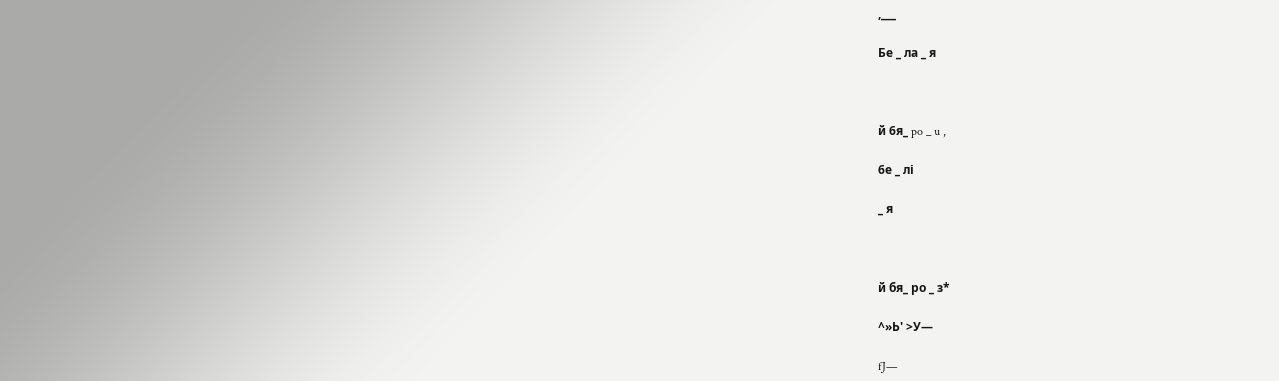,___

Бе _ ла _ я



й 6я_ po _ u ,

6е _ лі

_ я



й бя_ ро _ з*

^»Ь' >У—

fJ—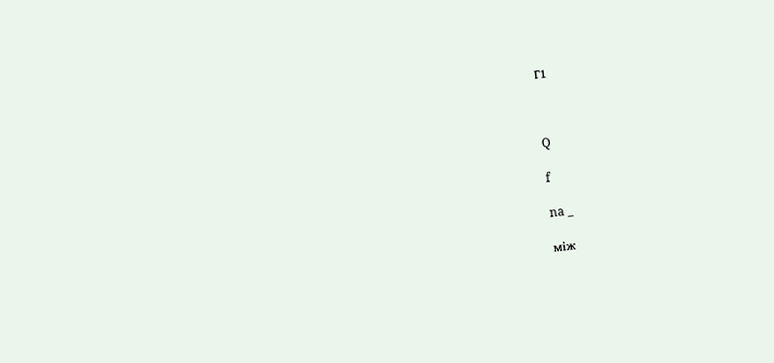Г1



Q

f

na _

між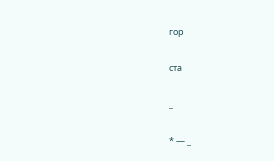гор

ста

_

* — _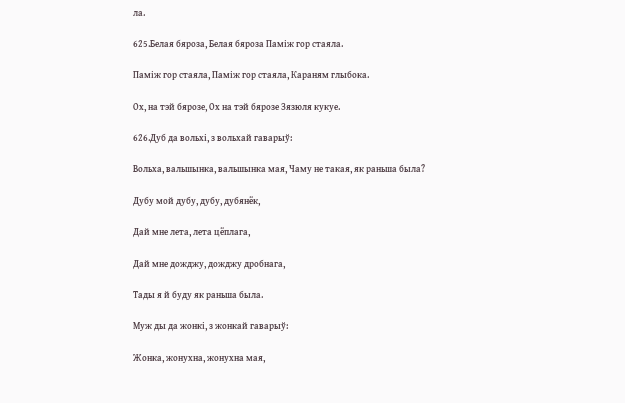ла.

625.Белая бяроза, Белая бяроза Паміж гор стаяла.

Паміж гор стаяла, Паміж гор стаяла, Караням глыбока.

Ох, на тэй бярозе, Ох на тэй бярозе Зязюля кукуе.

626.Дуб да вольхі, з вольхай гаварыў:

Вольха, вальшынка, вальшынка мая, Чаму не такая, як раньша была?

Дубу мой дубу, дубу, дубянёк,

Дай мне лета, лета цёплага,

Дай мне дожджу, дожджу дробнага,

Тады я й буду як раньша была.

Муж ды да жонкі, з жонкай гаварыў:

Жонка, жонухна, жонухна мая,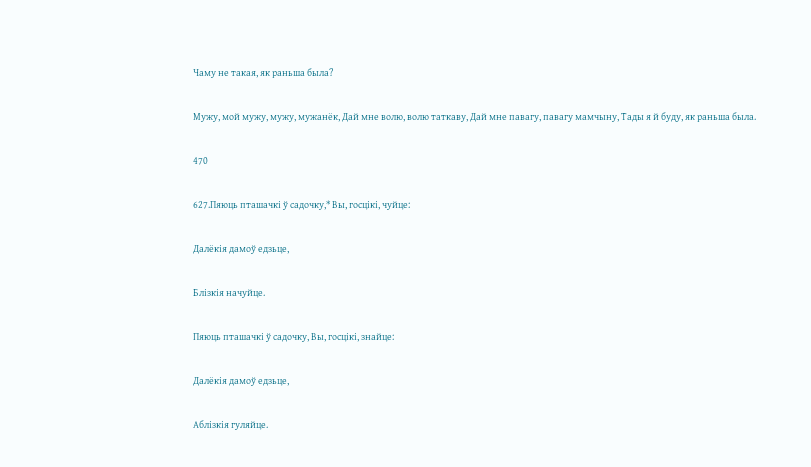Чаму не такая, як раньша была?

Мужу, мой мужу, мужу, мужанёк, Дай мне волю, волю таткаву, Дай мне павагу, павагу мамчыну, Тады я й буду, як раньша была.

470

627.Пяюць пташачкі ў садочку,* Вы, госцікі, чуйце:

Далёкія дамоў едзьце,

Блізкія начуйце.

Пяюць пташачкі ў садочку, Вы, госцікі, знайце:

Далёкія дамоў едзьце,

Аблізкія гуляйце.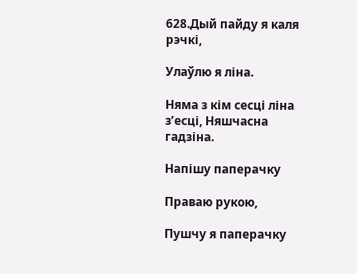628.Дый пайду я каля рэчкі,

Улаўлю я ліна.

Няма з кім сесці ліна з’есці, Няшчасна гадзіна.

Напішу паперачку

Праваю рукою,

Пушчу я паперачку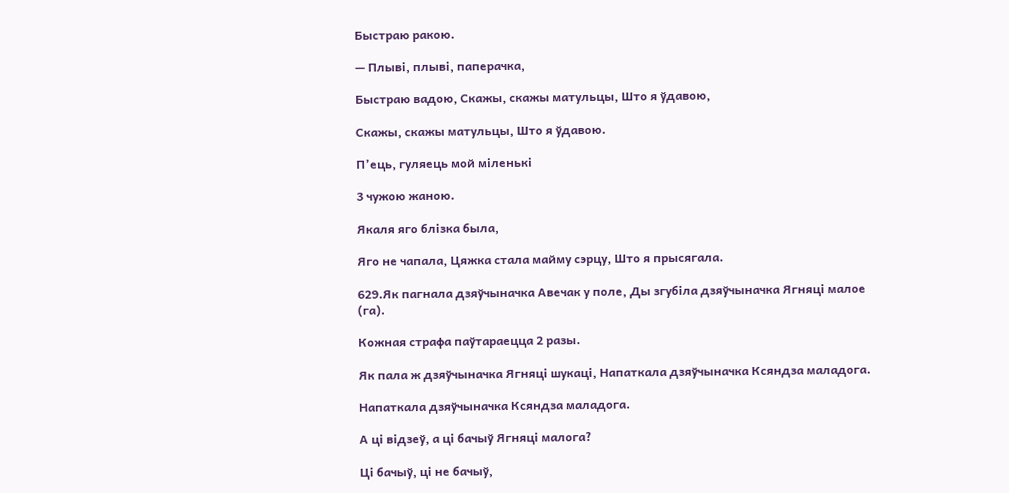Быстраю ракою.

— Плыві, плыві, паперачка,

Быстраю вадою, Скажы, скажы матульцы, Што я ўдавою,

Скажы, скажы матульцы, Што я ўдавою.

П’ець, гуляець мой міленькі

3 чужою жаною.

Якаля яго блізка была,

Яго не чапала, Цяжка стала майму сэрцу, Што я прысягала.

629.Як пагнала дзяўчыначка Авечак у поле, Ды згубіла дзяўчыначка Ягняці малое (га).

Кожная страфа паўтараецца 2 разы.

Як пала ж дзяўчыначка Ягняці шукаці, Напаткала дзяўчыначка Ксяндза маладога.

Напаткала дзяўчыначка Ксяндза маладога.

А ці відзеў, а ці бачыў Ягняці малога?

Ці бачыў, ці не бачыў,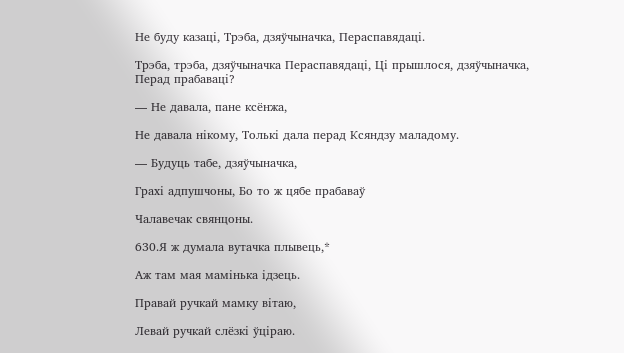Не буду казаці, Трэба, дзяўчыначка, Пераспавядаці.

Трэба, трэба, дзяўчыначка Пераспавядаці, Ці прышлося, дзяўчыначка, Перад прабаваці?

— Не давала, пане ксёнжа,

Не давала нікому, Толькі дала перад Ксяндзу маладому.

— Будуць табе, дзяўчыначка,

Грахі адпушчоны, Бо то ж цябе прабаваў

Чалавечак свянцоны.

630.Я ж думала вутачка плывець,*

Аж там мая мамінька ідзець.

Правай ручкай мамку вітаю,

Левай ручкай слёзкі ўціраю.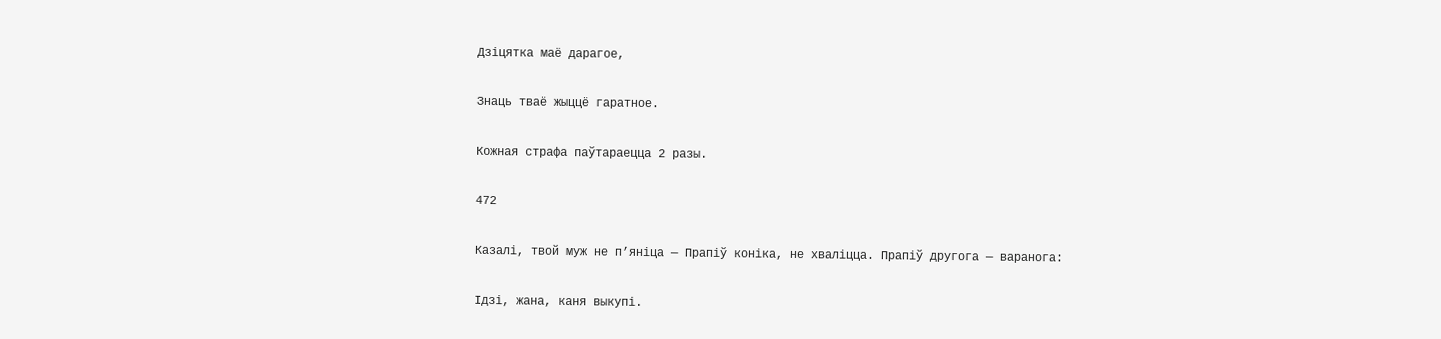Дзіцятка маё дарагое,

Знаць тваё жыццё гаратное.

Кожная страфа паўтараецца 2 разы.

472

Казалі, твой муж не п’яніца — Прапіў коніка, не хваліцца. Прапіў другога — варанога:

Ідзі, жана, каня выкупі.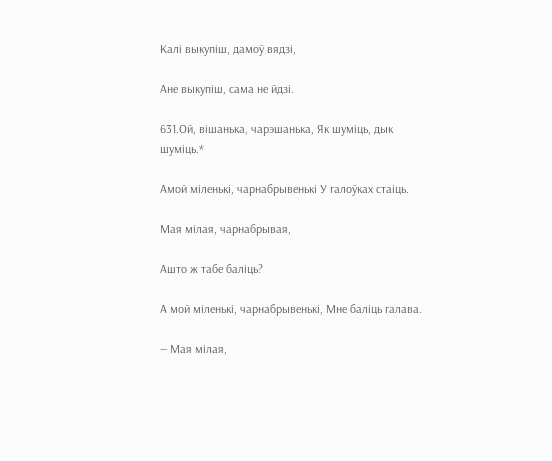Калі выкупіш, дамоў вядзі,

Ане выкупіш, сама не йдзі.

631.Ой, вішанька, чарэшанька, Як шуміць, дык шуміць.*

Амой міленькі, чарнабрывенькі У галоўках стаіць.

Мая мілая, чарнабрывая,

Ашто ж табе баліць?

А мой міленькі, чарнабрывенькі, Мне баліць галава.

— Мая мілая,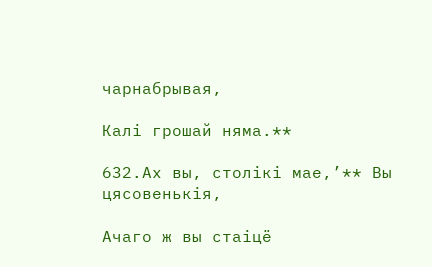чарнабрывая,

Калі грошай няма.**

632.Ах вы, столікі мае,’** Вы цясовенькія,

Ачаго ж вы стаіцё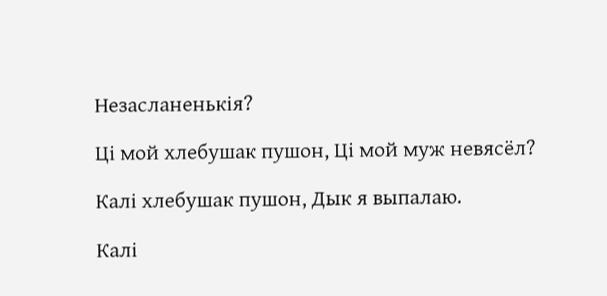Незасланенькія?

Ці мой хлебушак пушон, Ці мой муж невясёл?

Калі хлебушак пушон, Дык я выпалаю.

Калі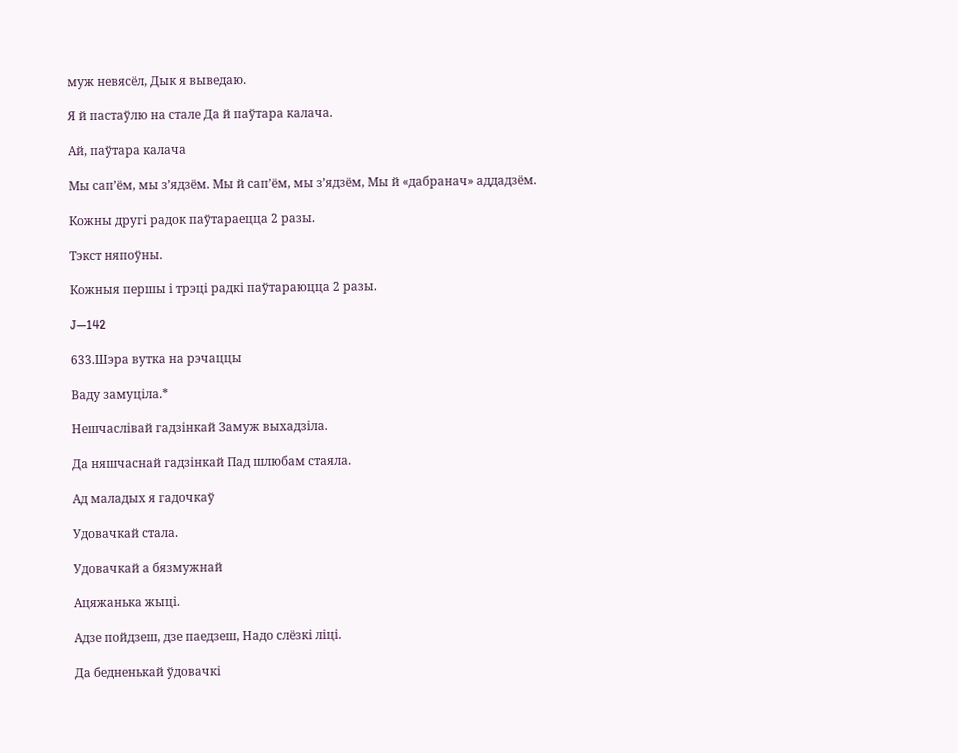муж невясёл, Дык я выведаю.

Я й пастаўлю на стале Да й паўтара калача.

Ай, паўтара калача

Мы сап’ём, мы з’ядзём. Мы й сап’ём, мы з’ядзём, Мы й «дабранач» аддадзём.

Кожны другі радок паўтараецца 2 разы.

Тэкст няпоўны.

Кожныя першы і трэці радкі паўтараюцца 2 разы.

J—142

633.Шэра вутка на рэчаццы

Ваду замуціла.*

Нешчаслівай гадзінкай Замуж выхадзіла.

Да няшчаснай гадзінкай Пад шлюбам стаяла.

Ад маладых я гадочкаў

Удовачкай стала.

Удовачкай а бязмужнай

Ацяжанька жыці.

Адзе пойдзеш, дзе паедзеш, Надо слёзкі ліці.

Да бедненькай ўдовачкі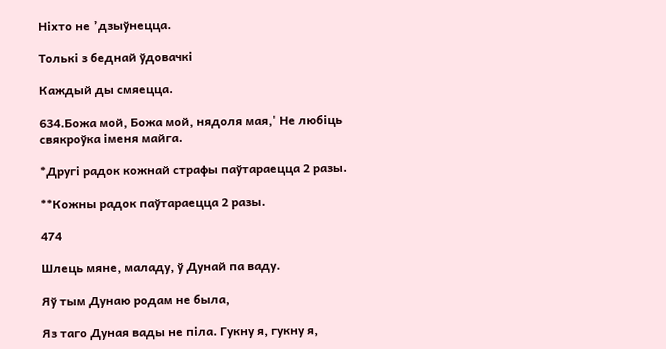Ніхто не ’дзыўнецца.

Толькі з беднай ўдовачкі

Каждый ды смяецца.

634.Божа мой, Божа мой, нядоля мая,' Не любіць свякроўка іменя майга.

*Другі радок кожнай страфы паўтараецца 2 разы.

**Кожны радок паўтараецца 2 разы.

474

Шлець мяне, маладу, ў Дунай па ваду.

Яў тым Дунаю родам не была,

Яз таго Дуная вады не піла. Гукну я, гукну я,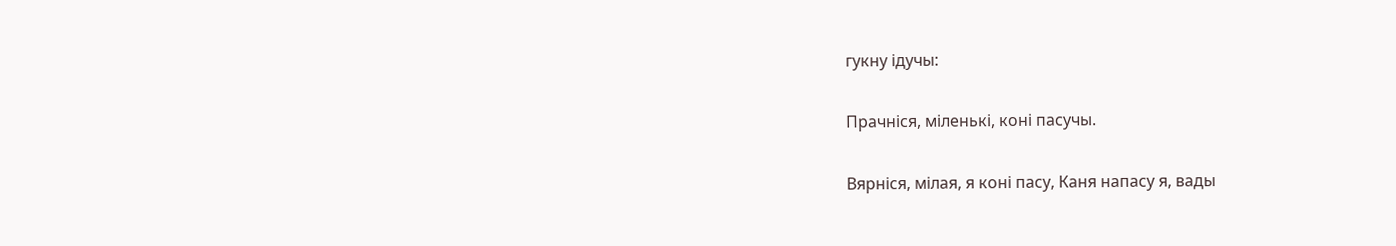гукну ідучы:

Прачніся, міленькі, коні пасучы.

Вярніся, мілая, я коні пасу, Каня напасу я, вады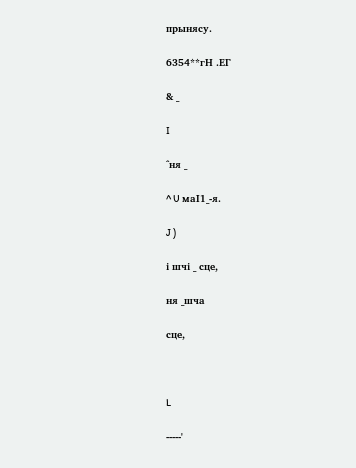прынясу.

6354**гН .ЕГ

& _

I

^ня _

^ U маI1_-я.

J )

і шчі _ сце,

ня _шча

сце,



L

-----'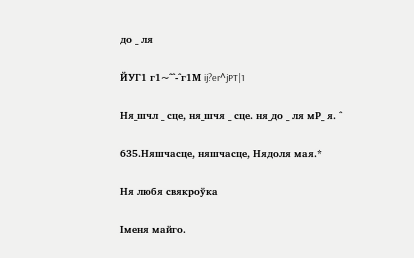до _ ля

ЙУГ1 г1~^^-^г1М ij?er^jPT|1

Ня_шчл _ сце, ня_шчя _ сце. ня_до _ ля мР_ я. ^

635.Няшчасце, няшчасце, Нядоля мая.*

Ня любя свякроўка

Іменя майго.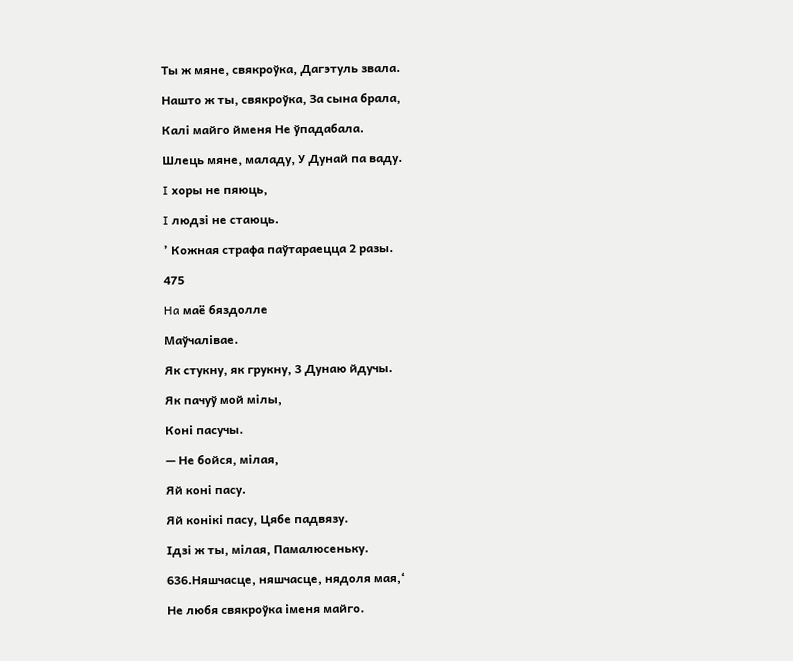Ты ж мяне, свякроўка, Дагэтуль звала.

Нашто ж ты, свякроўка, За сына брала,

Калі майго йменя Не ўпадабала.

Шлець мяне, маладу, У Дунай па ваду.

I хоры не пяюць,

I людзі не стаюць.

’ Кожная страфа паўтараецца 2 разы.

475

Ha маё бяздолле

Маўчалівае.

Як стукну, як грукну, 3 Дунаю йдучы.

Як пачуў мой мілы,

Коні пасучы.

— Не бойся, мілая,

Яй коні пасу.

Яй конікі пасу, Цябе падвязу.

Ідзі ж ты, мілая, Памалюсеньку.

636.Няшчасце, няшчасце, нядоля мая,‘

Не любя свякроўка іменя майго.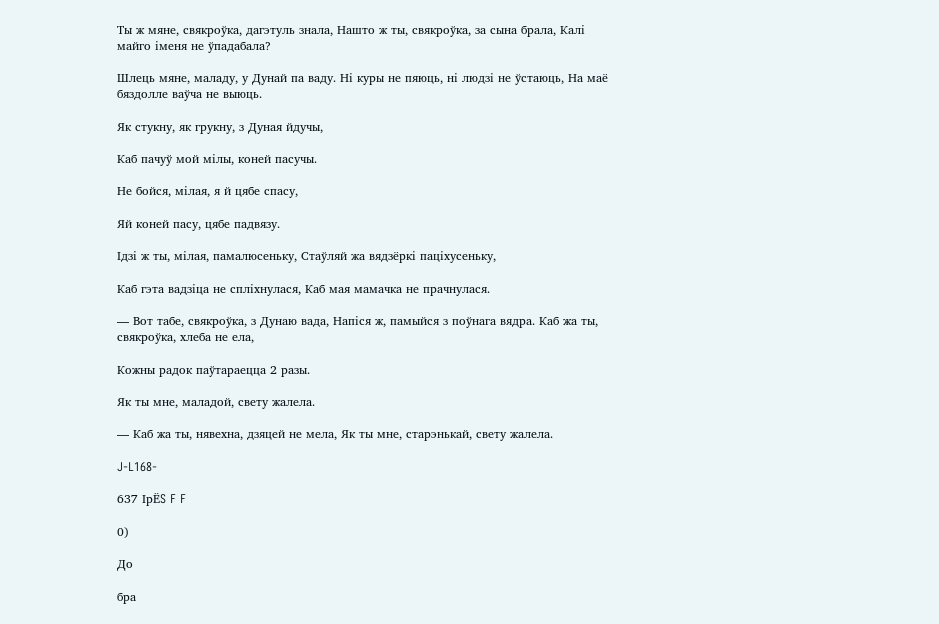Ты ж мяне, свякроўка, дагэтуль знала, Нашто ж ты, свякроўка, за сына брала, Калі майго іменя не ўпадабала?

Шлець мяне, маладу, у Дунай па ваду. Ні куры не пяюць, ні людзі не ўстаюць, На маё бяздолле ваўча не выюць.

Як стукну, як грукну, з Дуная йдучы,

Каб пачуў мой мілы, коней пасучы.

Не бойся, мілая, я й цябе спасу,

Яй коней пасу, цябе падвязу.

Ідзі ж ты, мілая, памалюсеньку, Стаўляй жа вядзёркі паціхусеньку,

Каб гэта вадзіца не спліхнулася, Каб мая мамачка не прачнулася.

— Вот табе, свякроўка, з Дунаю вада, Напіся ж, памыйся з поўнага вядра. Каб жа ты, свякроўка, хлеба не ела,

Кожны радок паўтараецца 2 разы.

Як ты мне, маладой, свету жалела.

— Каб жа ты, нявехна, дзяцей не мела, Як ты мне, старэнькай, свету жалела.

J-L168-

637 ІрЁS F F

0)

До

бра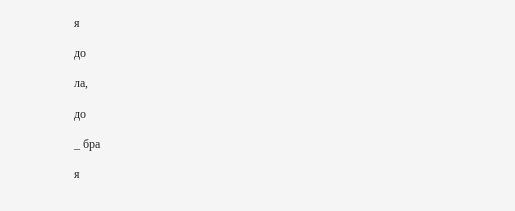я

до

ла,

до

_ бра

я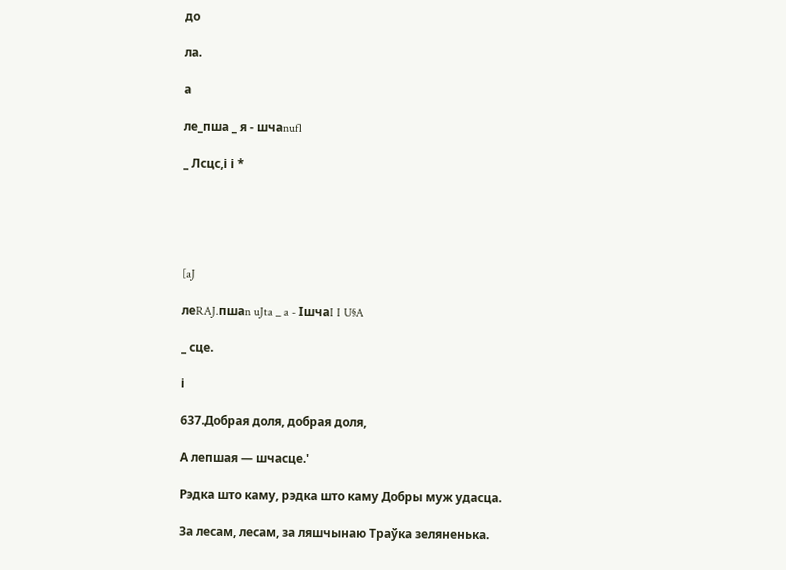до

ла.

а

ле_пша _ я - шчаnufl

_ Лсцс,і і *





[aJ

леRAJ.пшаn uJta _ a - IшчаI I U§A

_ сце.

і

637.Добрая доля, добрая доля,

А лепшая — шчасце.'

Рэдка што каму, рэдка што каму Добры муж удасца.

За лесам, лесам, за ляшчынаю Траўка зеляненька.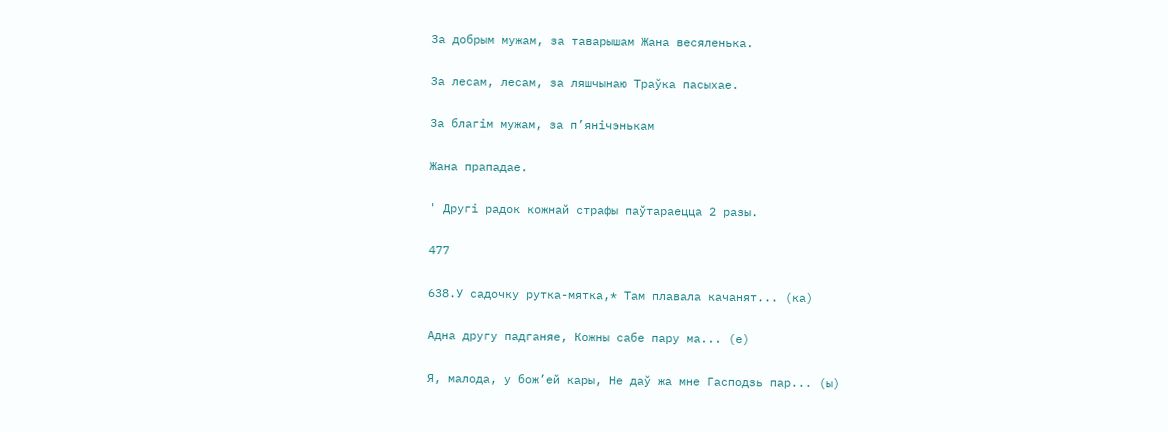За добрым мужам, за таварышам Жана весяленька.

За лесам, лесам, за ляшчынаю Траўка пасыхае.

За благім мужам, за п’янічэнькам

Жана прападае.

' Другі радок кожнай страфы паўтараецца 2 разы.

477

638.У садочку рутка-мятка,* Там плавала качанят... (ка)

Адна другу падганяе, Кожны сабе пару ма... (е)

Я, малода, у бож’ей кары, Не даў жа мне Гасподзь пар... (ы)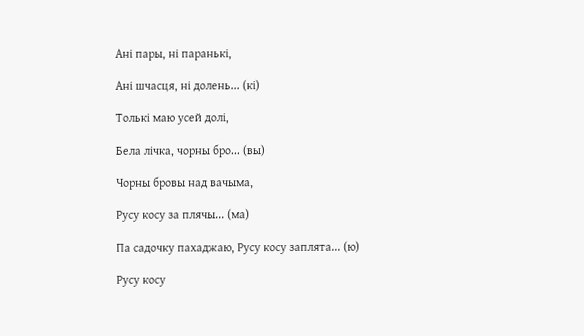Ані пары, ні паранькі,

Ані шчасця, ні долень... (кі)

Толькі маю усей долі,

Бела лічка, чорны бро... (вы)

Чорны бровы над вачыма,

Русу косу за плячы... (ма)

Па садочку пахаджаю, Русу косу заплята... (ю)

Русу косу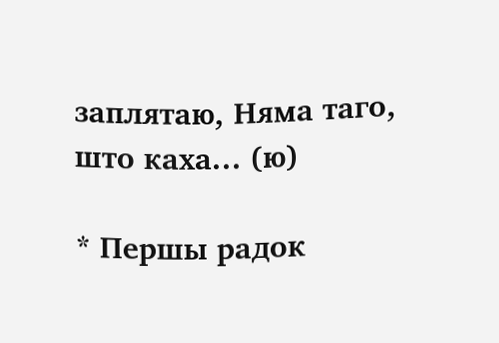заплятаю, Няма таго, што каха... (ю)

* Першы радок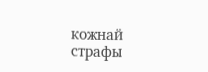кожнай страфы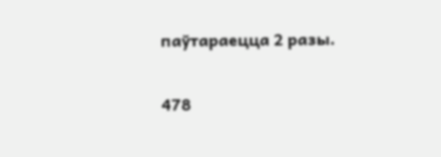паўтараецца 2 разы.

478